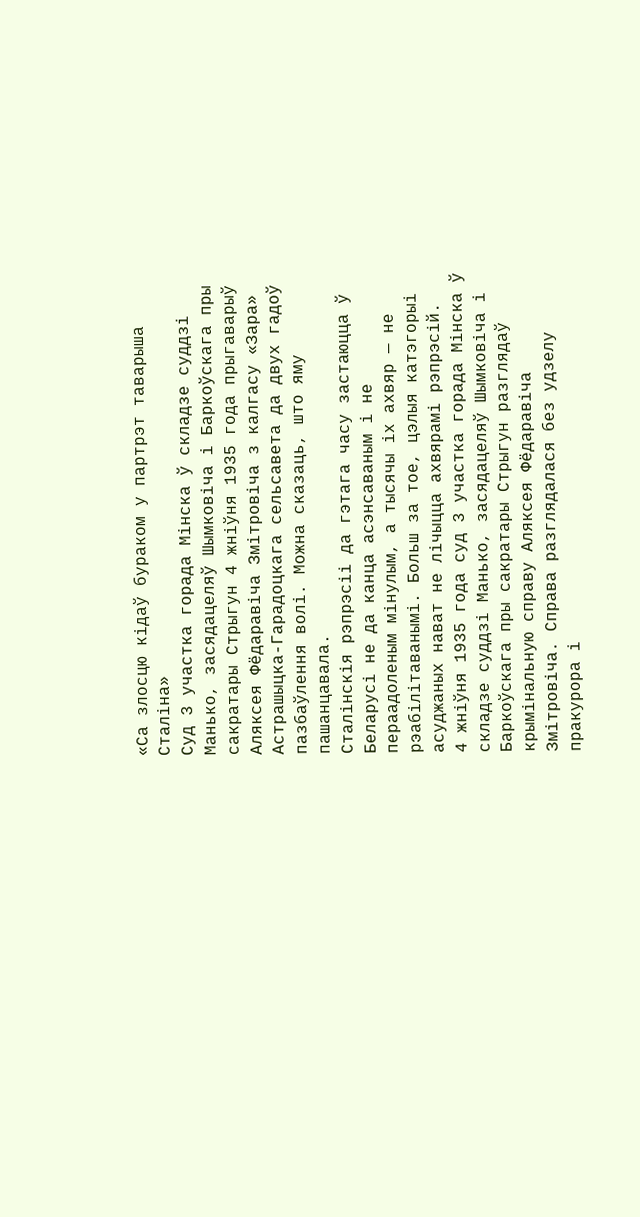«Са злосцю кідаў бураком у партрэт таварыша Сталіна»
Суд 3 участка горада Мінска ў складзе суддзі Манько, засядацеляў Шымковіча і Баркоўскага пры сакратары Стрыгун 4 жніўня 1935 года прыгаварыў Аляксея Фёдаравіча Змітровіча з калгасу «Зара» Астрашыцка-Гарадоцкага сельсавета да двух гадоў пазбаўлення волі. Можна сказаць, што яму пашанцавала.
Сталінскія рэпрэсіі да гэтага часу застаюцца ў Беларусі не да канца асэнсаваным і не пераадоленым мінулым, а тысячы іх ахвяр — не рэабілітаванымі. Больш за тое, цэлыя катэгорыі асуджаных нават не лічыцца ахвярамі рэпрэсій.
4 жніўня 1935 года суд 3 участка горада Мінска ў складзе суддзі Манько, засядацеляў Шымковіча і Баркоўскага пры сакратары Стрыгун разглядаў крымінальную справу Аляксея Фёдаравіча Змітровіча. Справа разглядалася без удзелу пракурора і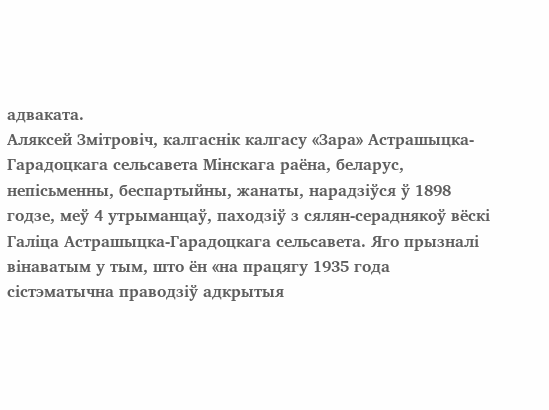адваката.
Аляксей Змітровіч, калгаснік калгасу «Зара» Астрашыцка-Гарадоцкага сельсавета Мінскага раёна, беларус, непісьменны, беспартыйны, жанаты, нарадзіўся ў 1898 годзе, меў 4 утрыманцаў, паходзіў з сялян-сераднякоў вёскі Галіца Астрашыцка-Гарадоцкага сельсавета. Яго прызналі вінаватым у тым, што ён «на працягу 1935 года сістэматычна праводзіў адкрытыя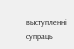выступленні супраць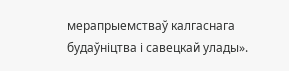мерапрыемстваў калгаснага будаўніцтва і савецкай улады».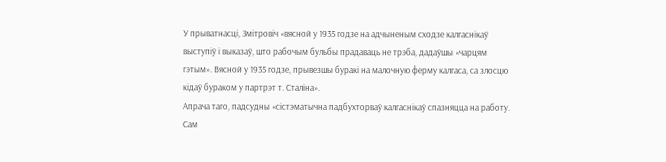У прыватнасці, Змітровіч «вясной у 1935 годзе на адчыненым сходзе калгаснікаў выступіў і выказаў, што рабочым бульбы прадаваць не трэба, дадаўшы «чарцям гэтым». Вясной у 1935 годзе, прывезшы буракі на малочную ферму калгаса, са злосцю кідаў бураком у партрэт т. Сталіна».
Апрача таго, падсудны «сістэматычна падбухторваў калгаснікаў спазняцца на работу. Сам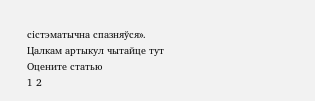сістэматычна спазняўся».
Цалкам артыкул чытайце тут
Оцените статью
1 2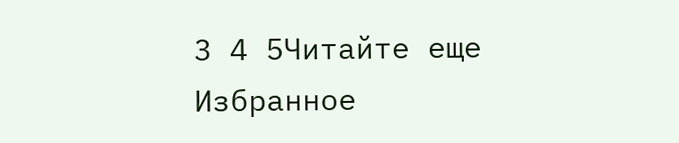3 4 5Читайте еще
Избранное